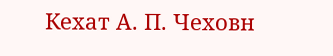Кехат А. П. Чеховн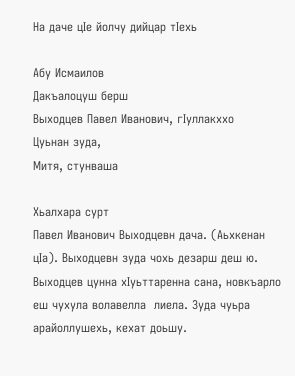На даче цIе йолчу дийцар тIехь

Абу Исмаилов
Дакъалоцуш берш
Выходцев Павел Иванович, гIуллакххо
Цуьнан зуда,
Митя, стунваша

Хьалхара сурт
Павел Иванович Выходцевн дача. (Аьхкенан цIа). Выходцевн зуда чохь дезарш деш ю. Выходцев цунна хIуьттаренна сана, новкъарло еш чухула волавелла  лиела. Зуда чуьра арайоллушехь, кехат доьшу.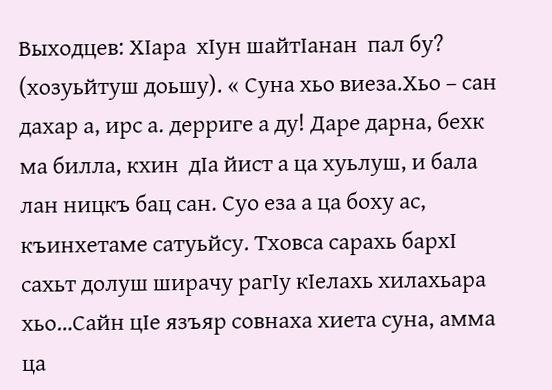Выходцев: ХIара  хIун шайтIанан  пал бу? (хозуьйтуш доьшу). « Суна хьо виеза.Хьо – сан дахар а, ирс а. дерриге а ду! Даре дарна, бехк ма билла, кхин  дIа йист а ца хуьлуш, и бала лан ницкъ бац сан. Суо еза а ца боху ас, къинхетаме сатуьйсу. Тховса сарахь бархI сахьт долуш ширачу рагIу кIелахь хилахьара хьо…Сайн цIе язъяр совнаха хиета суна, амма ца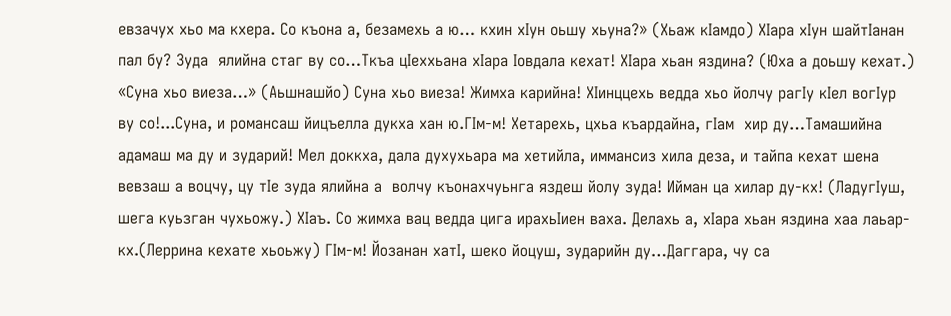евзачух хьо ма кхера. Со къона а, безамехь а ю… кхин хIун оьшу хьуна?» (Хьаж кIамдо) ХIара хIун шайтIанан пал бу? Зуда  ялийна стаг ву со…Ткъа цIеххьана хIара Iовдала кехат! ХIара хьан яздина? (Юха а доьшу кехат.) «Суна хьо виеза…» (Аьшнашйо) Суна хьо виеза! Жимха карийна! ХIинццехь ведда хьо йолчу рагIу кIел вогIур ву со!...Суна, и романсаш йицъелла дукха хан ю.ГIм-м! Хетарехь, цхьа къардайна, гIам  хир ду…Тамашийна адамаш ма ду и зударий! Мел доккха, дала духухьара ма хетийла, иммансиз хила деза, и тайпа кехат шена вевзаш а воцчу, цу тIе зуда ялийна а  волчу къонахчуьнга яздеш йолу зуда! Ийман ца хилар ду-кх! (ЛадугIуш, шега куьзган чухьожу.) ХIаъ. Со жимха вац ведда цига ирахьIиен ваха. Делахь а, хIара хьан яздина хаа лаьар-кх.(Леррина кехате хьоьжу) ГIм-м! Йозанан хатI, шеко йоцуш, зударийн ду…Даггара, чу са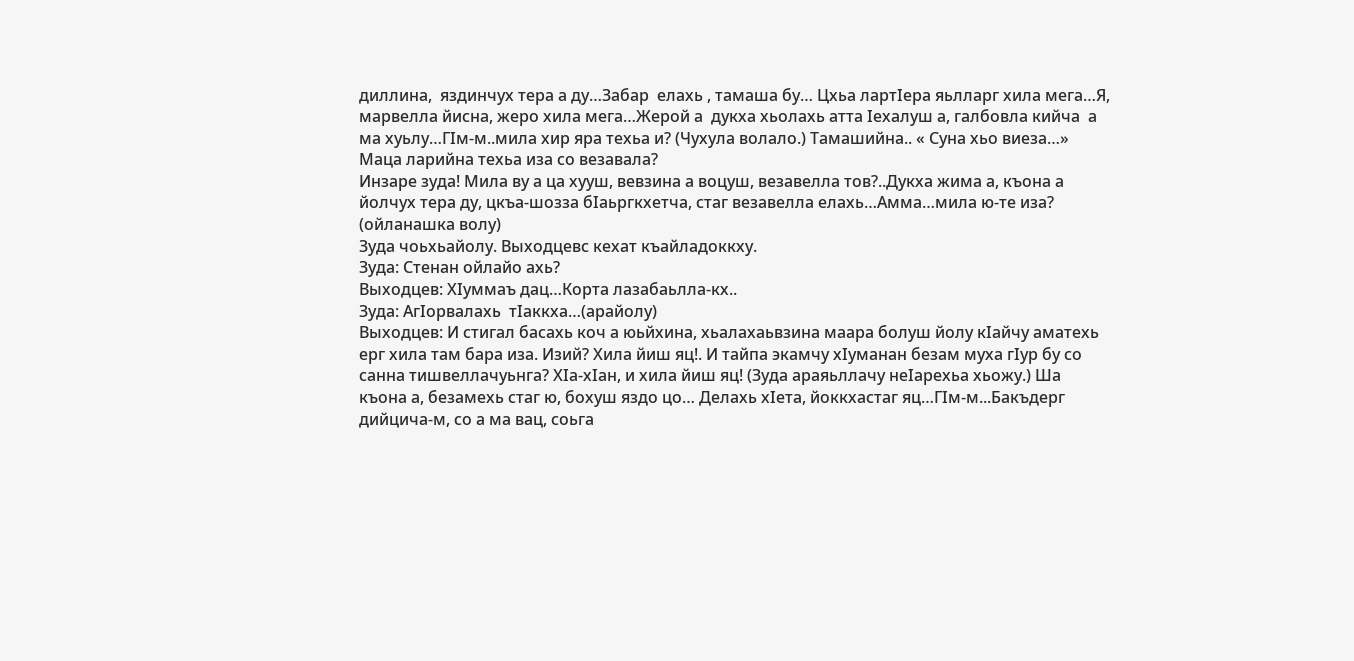диллина,  яздинчух тера а ду…Забар  елахь , тамаша бу… Цхьа лартIера яьлларг хила мега…Я, марвелла йисна, жеро хила мега…Жерой а  дукха хьолахь атта Iехалуш а, галбовла кийча  а ма хуьлу…ГIм-м..мила хир яра техьа и? (Чухула волало.) Тамашийна.. « Суна хьо виеза…» Маца ларийна техьа иза со везавала?
Инзаре зуда! Мила ву а ца хууш, вевзина а воцуш, везавелла тов?..Дукха жима а, къона а йолчух тера ду, цкъа-шозза бIаьргкхетча, стаг везавелла елахь…Амма…мила ю-те иза? (ойланашка волу)
Зуда чоьхьайолу. Выходцевс кехат къайладоккху.
Зуда: Стенан ойлайо ахь?
Выходцев: ХIуммаъ дац…Корта лазабаьлла-кх..
Зуда: АгIорвалахь  тIаккха…(арайолу)
Выходцев: И стигал басахь коч а юьйхина, хьалахаьвзина маара болуш йолу кIайчу аматехь ерг хила там бара иза. Изий? Хила йиш яц!. И тайпа экамчу хIуманан безам муха гIур бу со санна тишвеллачуьнга? ХIа-хIан, и хила йиш яц! (Зуда араяьллачу неIарехьа хьожу.) Ша къона а, безамехь стаг ю, бохуш яздо цо… Делахь хIета, йоккхастаг яц…ГIм-м...Бакъдерг дийцича-м, со а ма вац, соьга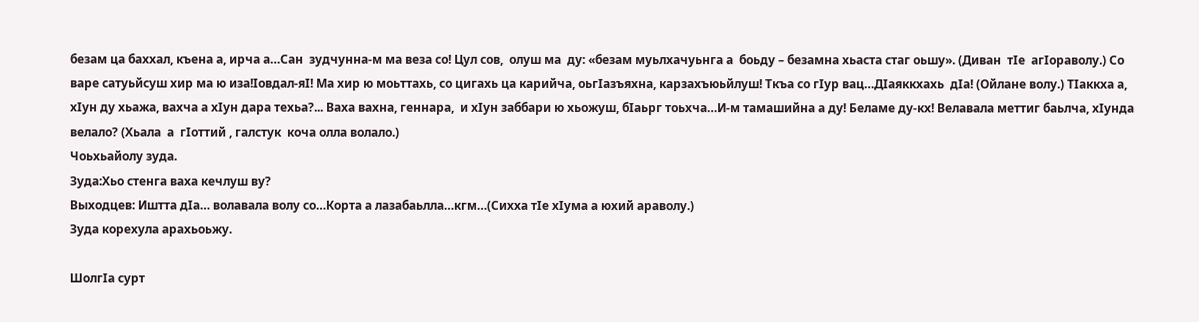безам ца баххал, къена а, ирча а…Сан  зудчунна-м ма веза со! Цул сов,  олуш ма  ду: «безам муьлхачуьнга а  боьду – безамна хьаста стаг оьшу». (Диван  тIе  агIораволу.) Со варе сатуьйсуш хир ма ю иза!Iовдал-яI! Ма хир ю моьттахь, со цигахь ца карийча, оьгIазъяхна, карзахъюьйлуш! Ткъа со гIур вац…ДIаяккхахь  дIа! (Ойлане волу.) ТIаккха а, хIун ду хьажа, вахча а хIун дара техьа?... Ваха вахна, геннара,  и хIун заббари ю хьожуш, бIаьрг тоьхча…И-м тамашийна а ду! Беламе ду-кх! Велавала меттиг баьлча, хIунда велало? (Хьала  а  гIоттий , галстук  коча олла волало.)
Чоьхьайолу зуда.
Зуда:Хьо стенга ваха кечлуш ву?
Выходцев: Иштта дIа… волавала волу со…Корта а лазабаьлла…кгм…(Сихха тIе хIума а юхий араволу.)
Зуда корехула арахьоьжу.

ШолгIа сурт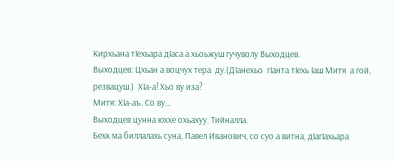Кирхьана тIехьара дIаса а хьоьжуш гучуволу Выходцев.
Выходцев: Цхьан а воцчух тера  ду.(ДIанехьо  гIанта тIехь Iаш Митя  а гой, резвацуш.)  ХIа-а! Хьо ву иза?
Митя: ХIа-аъ. Со ву…
Выходцев цунна юххе охьахуу. Тийналла.
Бехк ма биллалахь суна, Павел Иванович, со суо а витна, дIагIахьара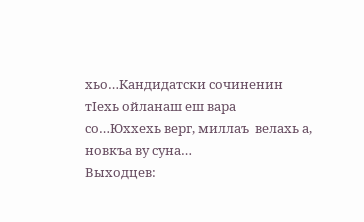хьо…Кандидатски сочиненин тIехь ойланаш еш вара со…Юххехь верг, миллаъ  велахь а, новкъа ву суна…
Выходцев: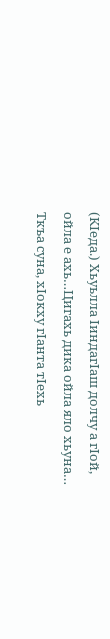(КIеда.) Хьуьлла IиндагIаш долчу а гIой, ойла е ахь…Цигахь дика ойла яло хьуна… Ткъа суна, хIокху гIанта тIехь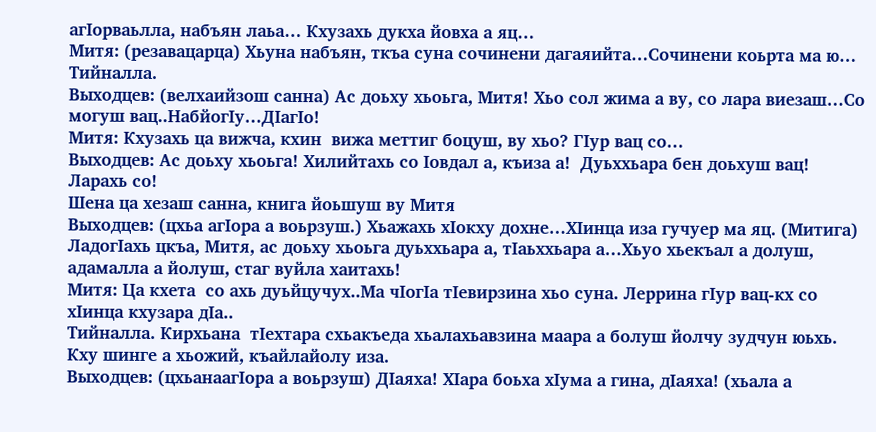агIорваьлла, набъян лаьа… Кхузахь дукха йовха а яц…
Митя: (резавацарца) Хьуна набъян, ткъа суна сочинени дагаяийта…Сочинени коьрта ма ю…
Тийналла.
Выходцев: (велхаийзош санна) Ас доьху хьоьга, Митя! Хьо сол жима а ву, со лара виезаш…Со могуш вац..НабйогIу…ДIагIо!
Митя: Кхузахь ца вижча, кхин  вижа меттиг боцуш, ву хьо? ГIур вац со…
Выходцев: Ас доьху хьоьга! Хилийтахь со Iовдал а, къиза а!  Дуьххьара бен доьхуш вац! Ларахь со!
Шена ца хезаш санна, книга йоьшуш ву Митя
Выходцев: (цхьа агIора а воьрзуш.) Хьажахь хIокху дохне…ХIинца иза гучуер ма яц. (Митига) ЛадогIахь цкъа, Митя, ас доьху хьоьга дуьххьара а, тIаьххьара а…Хьуо хьекъал а долуш, адамалла а йолуш, стаг вуйла хаитахь!
Митя: Ца кхета  со ахь дуьйцучух..Ма чIогIа тIевирзина хьо суна. Леррина гIур вац-кх со хIинца кхузара дIа..
Тийналла. Кирхьана  тIехтара схьакъеда хьалахьавзина маара а болуш йолчу зудчун юьхь. Кху шинге а хьожий, къайлайолу иза.
Выходцев: (цхьанаагIора а воьрзуш) ДIаяха! ХIара боьха хIума а гина, дIаяха! (хьала а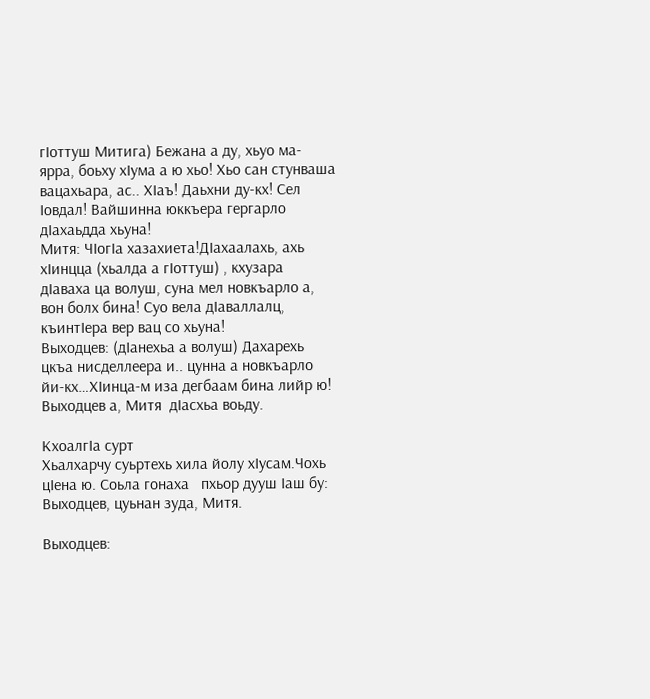гIоттуш Митига) Бежана а ду, хьуо ма-ярра, боьху хIума а ю хьо! Хьо сан стунваша вацахьара, ас.. ХIаъ! Даьхни ду-кх! Сел Iовдал! Вайшинна юккъера гергарло дIахаьдда хьуна!
Митя: ЧIогIа хазахиета!ДIахаалахь, ахь хIинцца (хьалда а гIоттуш) , кхузара дIаваха ца волуш, суна мел новкъарло а,  вон болх бина! Суо вела дIаваллалц, къинтIера вер вац со хьуна!
Выходцев: (дIанехьа а волуш) Дахарехь цкъа нисделлеера и.. цунна а новкъарло йи-кх…ХIинца-м иза дегбаам бина лийр ю!
Выходцев а, Митя  дIасхьа воьду.

КхоалгIа сурт
Хьалхарчу суьртехь хила йолу хIусам.Чохь цIена ю. Соьла гонаха   пхьор дууш Iаш бу: Выходцев, цуьнан зуда, Митя.

Выходцев: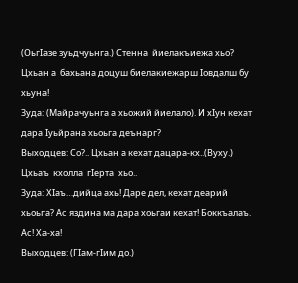(ОьгIазе зуьдчуьнга.) Стенна  йиелакъиежа хьо? Цхьан а  бахьана доцуш биелакиежарш Iовдалш бу хьуна!
Зуда: (Майрачуьнга а хьожий йиелало). И хIун кехат дара Iуьйрана хьоьга деънарг?
Выходцев: Со?.. Цхьан а кехат дацара-кх..(Вуху.) Цхьаъ  кхолла  гIерта  хьо..
Зуда: ХIаъ…дийца ахь! Даре дел, кехат деарий хьоьга? Ас яздина ма дара хоьгаи кехат! Боккъалаъ. Ас! Ха-ха!
Выходцев: (ГIам-гIим до.)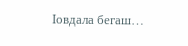Iовдала бегаш…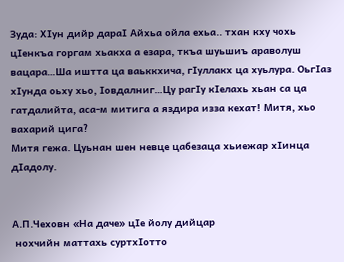Зуда: ХIун дийр дараI Айхьа ойла ехьа.. тхан кху чохь цIенкъа горгам хьакха а езара, ткъа шуьшиъ араволуш вацара…Ша иштта ца ваьккхича, гIуллакх ца хуьлура. ОьгIаз хIунда оьху хьо, Iовдалниг…Цу рагIу кIелахь хьан са ца гатдалийта, аса-м митига а яздира изза кехат! Митя, хьо вахарий цига?
Митя гежа. Цуьнан шен невце цабезаца хьиежар хIинца дIадолу.


А.П.Чеховн «На даче» цIе йолу дийцар
 нохчийн маттахь суртхIотто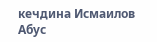кечдина Исмаилов Абус